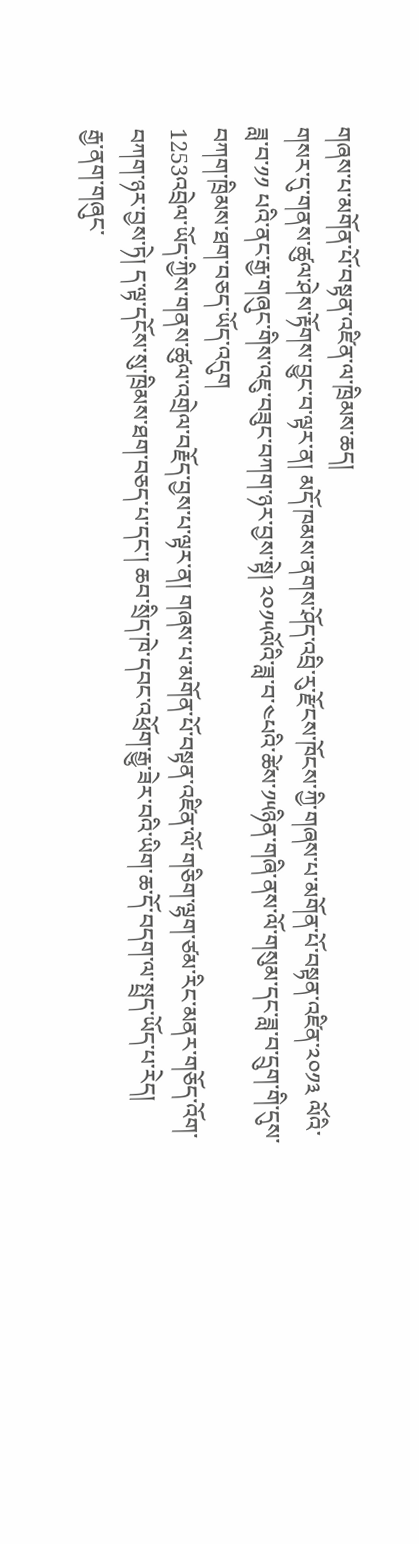གཞས་པ་མགོན་པོ་བསྟན་འཛིན་ལ་ཁྲིམས་ཆད།
གསར་དུ་གནས་ཚུལ་ཤེས་རྟོགས་བྱུང་བ་ལྟར་ན། མདོ་ཁམས་ནགས་ཤོད་འབྲི་རུ་རྫོངས་ཁོངས་ཀྱི་གཞས་པ་མགོན་པོ་བསྟན་འཛིན་༢༠༡༣ ལོའི་ཟླ་བ་༡༡ པའི་ནང་རྒྱ་གཞུང་གིས་འཇུ་བཟུང་བཀག་ཉར་བྱས་སྟེ། ༢༠༡༥ལོའི་ཟླ་བ་༤པའི་ཚེས་༡༥ཉིན་གཞི་ནས་ལོ་གསུམ་དང་ཟླ་བ་དྲུག་གི་དུས་བཀག་ཁྲིམས་ཐག་བཅད་ཡོད་འདུག
1253འབྲེལ་ཡོད་ཀྱིས་གནས་ཚུལ་འགྲེལ་བརྗོད་བྱས་པ་ལྟར་ན། གཞས་པ་མགོན་པོ་བསྟན་འཛིན་ལོ་གཅིག་ལྷག་ཙམ་རིང་མནར་གཅོད་འོག་བཀག་ཉར་བྱས་ཏེ། ད་ལྟ་དངོས་སུ་ཁྲིམས་ཐག་བཅད་པ་དང་། ཆབ་སྲིད་ཁེ་དབང་འཕྲོག་རྒྱུ་ཟེར་བའི་ཡིག་ཆ་དོ་བདག་ལ་སྤྲད་ཡོད་པ་རེད།
རྒྱ་ནག་གཞུང་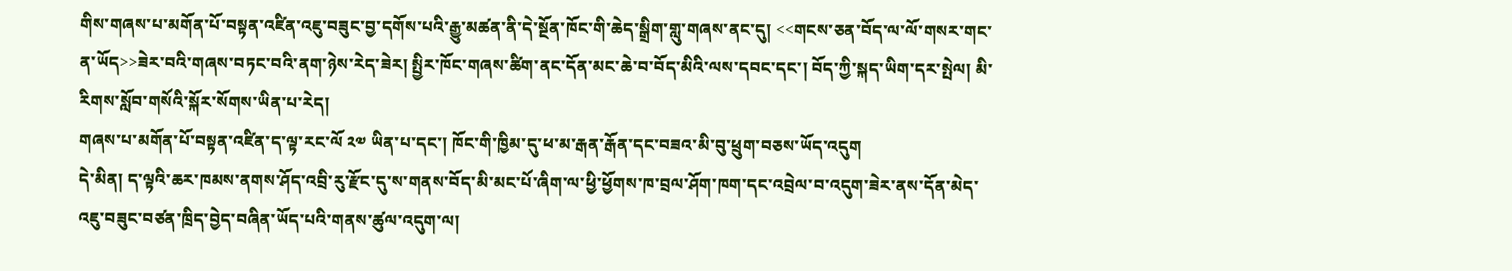གིས་གཞས་པ་མགོན་པོ་བསྟན་འཛིན་འཇུ་བཟུང་བྱ་དགོས་པའི་རྒྱུ་མཚན་ནི་དེ་སྔོན་ཁོང་གི་ཆེད་སྒྲིག་གླུ་གཞས་ནང་དུ། <<གངས་ཅན་བོད་ལ་ལོ་གསར་གང་ན་ཡོད>>ཟེར་བའི་གཞས་བཏང་བའི་ནག་ཉེས་རེད་ཟེར། སྤྱིར་ཁོང་གཞས་ཚིག་ནང་དོན་མང་ཆེ་བ་བོད་མིའི་ལས་དབང་དང་། བོད་ཀྱི་སྐད་ཡིག་དར་སྤེལ། མི་རིགས་སློབ་གསོའི་སྐོར་སོགས་ཡིན་པ་རེད།
གཞས་པ་མགོན་པོ་བསྟན་འཛིན་ད་ལྟ་རང་ལོ ༢༧ ཡིན་པ་དང་། ཁོང་གི་ཁྱིམ་དུ་ཕ་མ་རྒན་རྒོན་དང་བཟའ་མི་བུ་ཕྲུག་བཅས་ཡོད་འདུག
དེ་མིན། ད་ལྟའི་ཆར་ཁམས་ནགས་ཤོད་འབྲི་རུ་རྫོང་དུ་ས་གནས་བོད་མི་མང་པོ་ཞིག་ལ་ཕྱི་ཕྱོགས་ཁ་བྲལ་ཤོག་ཁག་དང་འབྲེལ་བ་འདུག་ཟེར་ནས་དོན་མེད་འཇུ་བཟུང་བཙན་ཁྲིད་བྱེད་བཞིན་ཡོད་པའི་གནས་ཚུལ་འདུག་ལ།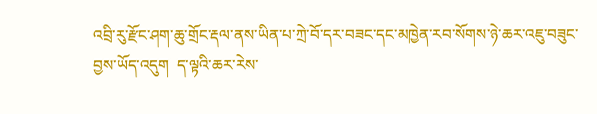འབྲི་རུ་རྫོང་ཤག་ཆུ་གྲོང་རྡལ་ནས་ཡིན་པ་ཀྲེ་བོ་དར་བཟང་དང་མཁྱེན་རབ་སོགས་ཉེ་ཆར་འཇུ་བཟུང་བྱས་ཡོད་འདུག  ད་ལྟའི་ཆར་རེས་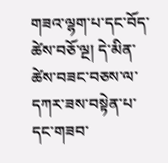གཟའ་ལྷག་པ་དང་བོད་ཚེས་བཅོ་ལྔ། དེ་མིན་ཚེས་བཟང་བཅས་ལ་དཀར་ཟས་བསྟེན་པ་དང་གཟབ་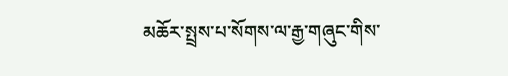མཆོར་སྤྲས་པ་སོགས་ལ་རྒྱ་གཞུང་གིས་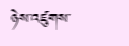ཉེས་འཛུགས་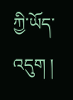ཀྱི་ཡོད་འདུག །